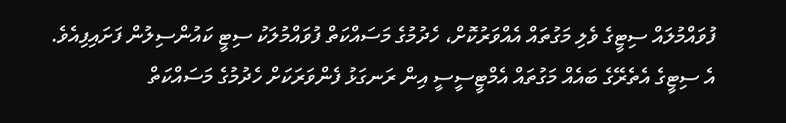ފުވައްމުލައް ސިޓީގެ ވެލި މަގުތައް އެއްވަރުކޮށް، ހެދުމުގެ މަސައްކަތް ފުވައްމުލަކު ސިޓީ ކައުންސިލުން ފަށައިފިއެވެ.
އެ ސިޓީގެ އެތެރޭގެ ބައެއް މަގުތައް އެމްޓީސީސީ އިން ރަނގަޅު ފެންވަރަކަށް ހެދުމުގެ މަސައްކަތް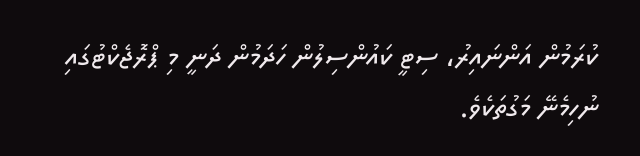ކުރަމުން އަންނައިރު، ސިޓީ ކައުންސިލުން ހަދަމުން ދަނީ މި ޕްރޮޖެކްޓުގައި ނުހިމެނޭ މަގުތަކެވެ.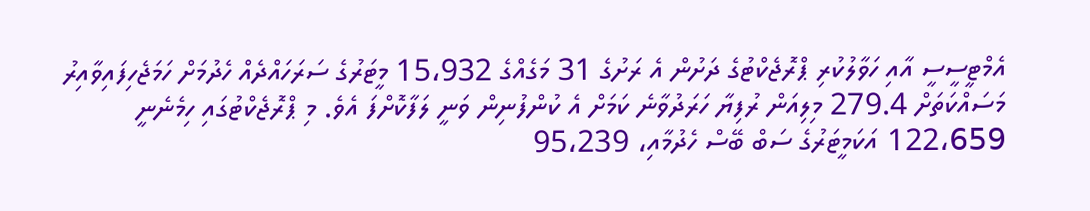އެމްޓީސީސީ އާއި ހަވާލުކުރި ޕްރޮޖެކްޓުގެ ދަށުން އެ ރަށުގެ 31 މަގެއްގެ 15،932 މީޓަރުގެ ސަރަހައްދެއް ހެދުމަށް ހަމަޖެހިފައިވާއިރު މަސައްކަތަށް 279.4 މިލިއަން ރުފިޔާ ހަރަދުވާނެ ކަމަށް އެ ކުންފުނިން ވަނީ ލަފާކޮށްފަ އެވެ. މި ޕްރޮޖެކްޓުގައި ހިމެނެނީ 122،659 އަކަމީޓަރުގެ ސަބް ބޭސް ހެދުމާއި، 95،239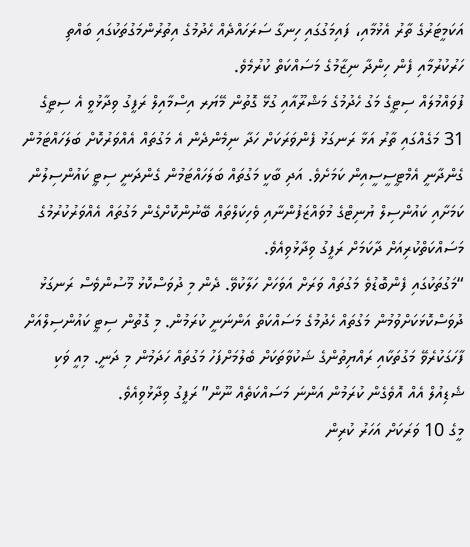އަކަމީޓަރުގެ ތާރު އެޅުމާއި، ފައިމަގުގައި ހިނގާ ސަރަހައްދެއް ހެދުމުގެ އިތުރުންމަގުތަކުގައި ބައްތި ހަރުކުރުމާއި ފެން ހިންދާ ނިޒާމުގެ މަސައްކަތް ކުރުމެވެ.
ފުވައްމުލައް ސިޓީގެ މަގު ހެދުމުގެ މަޝްރޫއާއި ގުޅޭ ގޮތުން މޭޔަރ އިސްމާއިލް ރަފީގު ވިދާޅުވީ އެ ސިޓީގެ 31 މަގެއްގައި ތާރު އަޅާ ރަނގަޅު ފެންވަރަކަށް ހަދާ ނިމެންދެން އެ މަގުތައް އެއްވަރުކޮށް ބަލަހައްޓަމުން ގެންދާނީ އެމްޓީސީސީއިން ކަމަށެވެ. އަދި ބާކީ މަގުތައް ބަލަހައްޓަމުން ގެންދަނީ ސިޓީ ކައުންސިލުން ކަމަށާއި ކައުންސިލް ޔުނިޓްގެ މުވައްޒަފުންނާއި ވެހިކަލްތައް ބޭނުންކޮށްގެން މަގުތައް އެއްވަރުކުރުމުގެ މަސައްކަތްކުރިއަށް ދާކަމަށް ރަފީގު ވިދާޅުވިއެވެ.
“މަގުތަކުގައި ފެންބޮޑުވެ މަގުތައް ވަރަށް އަވަހަށް ހަލާކުވޭ. ދެން މި ދުވަސްކޮޅު މޫސުންވެސް ރަނގަޅު ދުވަސްކޮޅަކަށްވުމުން މަގުތައް ހެދުމުގެ މަސައްކަތް އަންނަނީ ކުރަމުން. މި ގޮތުން ސިޓީ ކައުންސިލްއަށް ފާހަގަކުރެވޭ މަގުތަކާއި ރައްޔިތުންގެ ޝަކުވާތަކަށް ބެލުމަށްފަހު މަގުތައް ހަދަމުން މި ދަނީ. މިއީ ވަކި ޝެޑިއުލް އެއް އޮވެގެން ކުރަމުން އަންނަ މަސައްކަތެއް ނޫން” ރަފީގު ވިދާޅުވިއެވެ.
މީގެ 10 ވަރަކަށް އަހަރު ކުރިން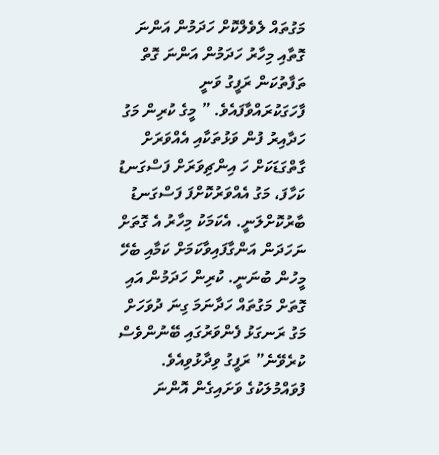މަގުތައް ލެވެލްކޮށް ހަދަމުން އަންނަ ގޮތާއި މިހާރު ހަދަމުން އަންނަ ގޮތް ތަފާތުކަން ރަފީގު ވަނީ ފާހަގަކުރައްވާފައެވެ. ” މީގެ ކުރިން މަގު ހަދާއިރު ފުން ވަޅުތަކާއި އެއްވަރަށް ގާތްގަޑަކަށް ހަ އިންޗިވަރަށް ފަސްގަނޑު ކަހާފަ، މަގު އެއްވަރުކޮށްފަ ފަސްގަނޑު ބާރުކޮށްލަނީ. އެކަމަކު މިހާރު އެ ގޮތަށް ނަހަދަން އަންގާފައިވާކަމަށް ކަމާއި ބެހޭ މީހުން ބުނަނީ. ކުރިން ހަދަމުން އައި ގޮތަށް މަގުތައް ހަދާނަމަ ގިނަ ދުވަހަށް މަގު ރަނގަޅު ފެންވަރުގައި ބޭނުންވެސް ކުރެވޭނެ” ރަފީގު ވިދާޅުވިއެވެ.
ފުވައްމުލަކުގެ ވަށައިގެން އޮންނަ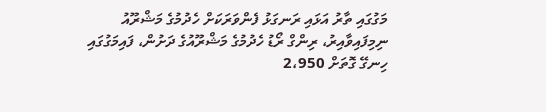މަގުގައި ތާރު އަޅައި ރަނގަޅު ފެންވަރަކަށް ހެދުމުގެ މަޝްރޫއު ނިމިފައިވާއިރު، ރިންގް ރޯޑު ހެދުމުގެ މަޝްރޫއުގެ ދަށުން، ފައިމަގުގައި ހިނގޭ ގޮތަށް 2،950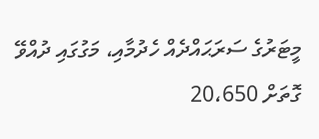މީޓަރުގެ ސަރަޙައްދެއް ހެދުމާއި، މަގުގައި ދުއްވޭ ގޮތަށް 20،650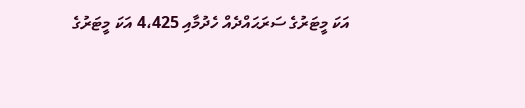އަކަ މީޓަރުގެ ސަރަޙައްދެއް ހެދުމާއި 4،425 އަކަ މީޓަރުގެ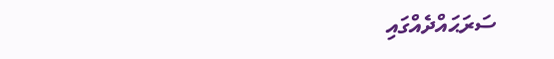ސަރަޙައްދެއްގައި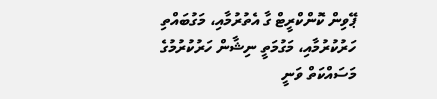ޕޭވިން ކޮންކްރީޓް ގާ އެތުރުމާއި، މަގުބައްތި ހަރުކުރުމާއި، މަގުމަތީ ނިޝާން ހަރުކުރުމުގެ މަސައްކަތް ވަނީ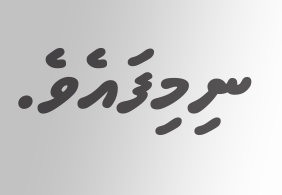ނިމިފައެވެ.